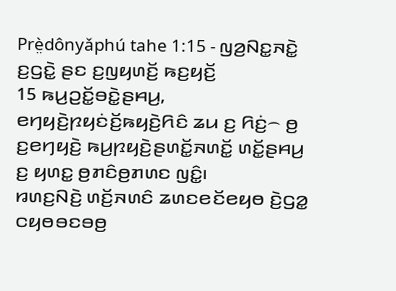Prè̤dônyǎphú tahe 1:15 - ꤜꤤ꤬ꤡꤢ꤭ꤏꤢꤧ꤭ ꤢ꤬ꤞꤢꤧ꤭ ꤔꤢ ꤢ꤬ꤜꤟꤛꤢꤩ꤬ ꤒꤢ꤬ꤟꤢꤩ꤬
15 ꤒꤣ꤬ꤑꤢꤩ꤭ꤋꤢꤧ꤭ꤔꤌꤣ꤬, ꤕꤚꤟꤢꤧ꤬ꤐꤟꤢꤦꤢꤩ꤬ꤒꤟꤢꤧ꤬ꤖꤢꤨ ꤘꤣ ꤢ꤬ ꤖꤢꤦ꤬꤮ ꤥ꤬ ꤢ꤬ꤕꤚꤟꤢꤧ꤬ ꤒꤣ꤬ꤐꤟꤢꤧ꤬ꤔꤛꤢꤩ꤭ꤏꤛꤢꤩ꤭ ꤛꤢꤩ꤭ꤔꤌꤣ꤬ ꤢ꤬ ꤟꤛꤢ꤭ ꤥ꤬ꤊꤢꤨꤥ꤬ꤊꤛꤢ ꤜꤢꤨ꤭꤯
ꤙꤛꤢ꤬ꤡꤢꤧ꤬ ꤛꤢꤩ꤬ꤏꤛꤢꤨ ꤘꤛꤢꤕꤢꤩꤕꤟꤥ ꤢꤧ꤬ꤞꤤ꤭ ꤍꤟꤥꤋꤢꤋꤥ꤬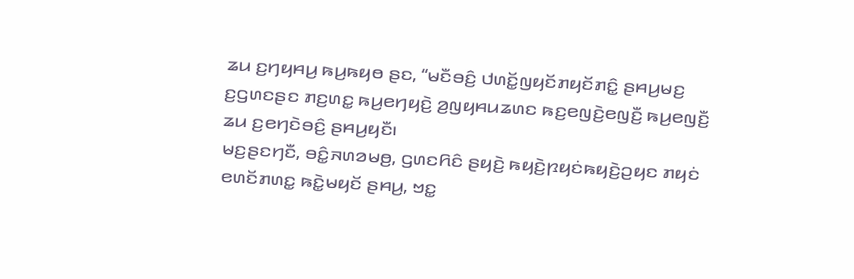ꤘꤣ ꤢ꤬ꤚꤟꤌꤣ꤬ ꤒꤣ꤬ꤒꤟꤥ ꤔꤢ, “ꤗꤢꤪꤋꤢꤨ꤬ ꤓꤛꤢꤩ꤭ꤜꤟꤢꤩꤊꤟꤢꤩꤊꤢꤨ꤭ ꤔꤌꤣ꤬ꤗꤢ꤬ ꤢ꤬ꤞꤛꤢꤔꤢ ꤊꤢ꤬ꤛꤢ꤭ ꤒꤣ꤬ꤕꤚꤟꤢꤧ꤬ ꤤ꤬ꤜꤟꤌꤣꤘꤛꤢ ꤒꤢ꤬ꤕꤜꤢꤧ꤬ꤕꤜꤢꤪ꤬ ꤒꤣ꤬ꤕꤜꤢꤪ꤬ ꤘꤣ ꤢ꤬ꤕꤚꤢꤧꤋꤢꤨ꤬ ꤔꤌꤣ꤬ꤟꤢꤪ꤯
ꤗꤢ꤬ꤔꤢꤚꤢꤪ, ꤋꤢꤨ꤭ꤏꤛꤤꤗꤥ꤬, ꤞꤛꤢꤖꤢꤨ ꤔꤟꤢꤧ꤬ ꤒꤟꤢꤧ꤬ꤐꤟꤢꤦꤒꤟꤢꤧ꤬ꤑꤟꤢ ꤊꤟꤢꤦ ꤕꤛꤢꤩꤊꤛꤢ꤭ ꤒꤢꤧ꤭ꤗꤟꤢꤩ ꤔꤌꤣ꤬, ꤠꤢ꤭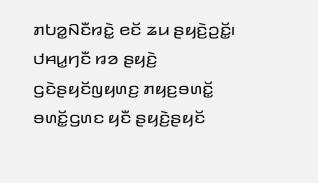ꤊꤝꤤ꤭ꤡꤢꤪꤙꤢꤧ꤭ ꤕꤢꤩ ꤘꤣ ꤔꤟꤢꤧ꤬ꤑꤢꤩ꤭꤯ ꤓꤌꤣ꤭ꤚꤢꤪ ꤙꤤ ꤔꤟꤢꤧ꤬ ꤞꤢꤧꤔꤟꤢꤩꤜꤟꤛꤢ꤬ ꤊꤟꤢ꤬ꤋꤛꤢꤩ꤭ ꤋꤛꤢꤩ꤭ꤞꤛꤢ ꤟꤢꤪ ꤔꤟꤢꤧ꤬ꤔꤟꤢꤩ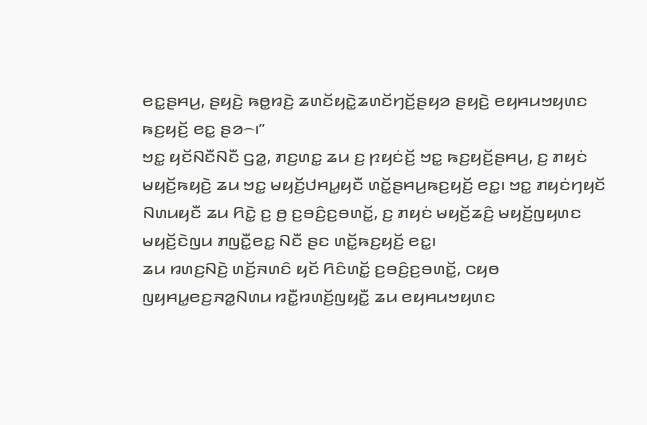ꤕꤢ꤭ꤔꤌꤣ꤬, ꤔꤟꤢꤧ꤬ ꤒꤥ꤭ꤙꤢꤧ꤬ ꤘꤛꤢꤩꤟꤢꤧ꤭ꤘꤛꤢꤩꤚꤢꤩ꤬ꤔꤟꤤ ꤔꤟꤢꤧ꤬ ꤕꤟꤌꤣꤠꤟꤛꤢ ꤒꤢ꤬ꤟꤢꤩ꤬ ꤕꤢ꤭ ꤔꤤ꤮꤯”
ꤠꤢ꤭ ꤟꤢꤩꤡꤢꤪꤡꤢꤪ ꤞꤤ꤭, ꤊꤢ꤬ꤛꤢ꤭ ꤘꤣ ꤢ꤬ ꤐꤟꤢꤦꤢꤩ꤬ ꤠꤢ꤭ ꤒꤢ꤬ꤟꤢꤩ꤬ꤔꤌꤣ꤬, ꤢ꤬ ꤊꤟꤢꤦ ꤗꤟꤢꤩ꤬ꤒꤟꤢꤧ꤬ ꤘꤣ ꤠꤢ꤭ ꤗꤟꤢꤩ꤬ꤓꤌꤣ꤭ꤟꤢꤪ ꤛꤢꤩ꤭ꤔꤌꤣ꤬ꤒꤢ꤬ꤟꤢꤩ꤬ ꤕꤢ꤭꤯ ꤠꤢ꤭ ꤊꤟꤢꤦꤚꤟꤢꤩ ꤡꤛꤣꤟꤢꤪ ꤘꤣ ꤖꤢꤧ꤭ ꤢ꤬ ꤥ꤬ ꤢ꤬ꤋꤢꤨ꤬ꤢ꤬ꤋꤛꤢꤩ꤭, ꤢ꤬ ꤊꤟꤢꤦ ꤗꤟꤢꤩ꤬ꤘꤢꤨ꤬ ꤗꤟꤢꤩ꤬ꤜꤟꤛꤢ ꤗꤟꤢꤩ꤬ꤢꤧꤜꤣ ꤊꤜꤢꤪ꤭ꤕꤢ꤭ ꤡꤢꤪ ꤔꤢ ꤛꤢꤩ꤭ꤒꤢ꤬ꤟꤢꤩ꤬ ꤕꤢ꤭꤯
ꤘꤣ ꤙꤛꤢ꤬ꤡꤢꤧ꤬ ꤛꤢꤩ꤬ꤏꤛꤢꤨ ꤟꤢꤩ ꤖꤢꤨꤛꤢꤩ꤭ ꤢ꤬ꤋꤢꤨ꤬ꤢ꤬ꤋꤛꤢꤩ꤭, ꤍꤟꤥ ꤜꤟꤌꤣ꤭ꤕꤢ꤬ꤏꤤ꤭ꤡꤛꤣ ꤙꤢꤪ꤭ꤙꤛꤢꤩ꤬ꤜꤟꤢꤪ꤭ ꤘꤣ ꤕꤟꤌꤣꤠꤟꤛꤢ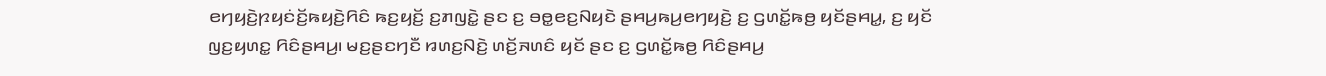ꤕꤚꤟꤢꤧ꤬ꤐꤟꤢꤦꤢꤩ꤬ꤒꤟꤢꤧ꤬ꤖꤢꤨ ꤒꤢ꤬ꤟꤢꤩ꤬ ꤢ꤬ꤊꤜꤢꤧ꤭ ꤔꤢ ꤢ꤬ ꤋꤥ꤭ꤕꤢ꤬ꤡꤟꤢꤧ ꤔꤌꤣ꤬ꤒꤣ꤬ꤕꤚꤟꤢꤧ꤬ ꤢ꤬ ꤞꤛꤢꤩ꤭ꤒꤥ꤬ ꤟꤢꤩꤔꤌꤣ꤭, ꤢ꤬ ꤟꤢꤩ ꤜꤢ꤬ꤟꤛꤢ꤭ ꤖꤢꤨꤔꤌꤣ꤬꤯ ꤗꤢ꤬ꤔꤢꤚꤢꤪ ꤙꤛꤢ꤬ꤡꤢꤧ꤬ ꤛꤢꤩ꤬ꤏꤛꤢꤨ ꤟꤢꤩ ꤔꤢ ꤢ꤬ ꤞꤛꤢꤩ꤭ꤒꤥ꤬ ꤖꤢꤨꤔꤌꤣ꤬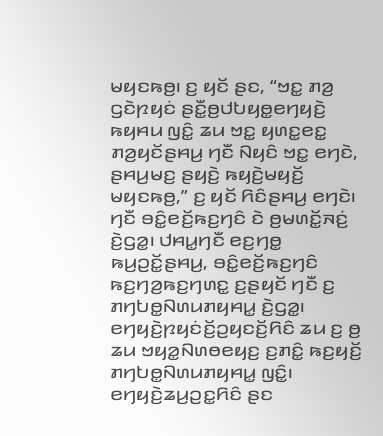ꤗꤟꤢꤒꤥ꤬꤯ ꤢ꤬ ꤟꤢꤩ ꤔꤢ, “ꤠꤢ꤭ ꤊꤤ꤬ ꤞꤢꤧꤐꤟꤢꤦ ꤔꤢꤪ꤭ꤥ꤬ꤓꤝꤟꤥ꤭ꤕꤚꤟꤢꤧ꤬ ꤒꤟꤌꤣ ꤜꤢꤨ꤭ ꤘꤣ ꤠꤢ꤭ ꤟꤛꤢ꤭ꤕꤢ꤭ ꤊꤤ꤬ꤟꤢꤩꤔꤌꤣ꤬ ꤚꤢꤪ ꤡꤟꤢꤨ ꤠꤢ꤭ ꤕꤚꤢꤧ, ꤔꤌꤣ꤬ꤗꤢ꤬ ꤔꤟꤢꤧ꤬ ꤒꤟꤢꤧ꤬ꤗꤟꤢꤩ꤬ ꤗꤟꤢꤒꤥ꤬,” ꤢ꤬ ꤟꤢꤩ ꤖꤢꤨꤔꤌꤣ꤬ ꤕꤚꤢꤧ꤯
ꤚꤢꤪ ꤋꤢꤨ꤭ꤕꤢꤩ꤬ꤒꤢ꤬ꤚꤢꤨ ꤢꤧ ꤥ꤬ꤗꤛꤢꤩ꤭ꤏꤢꤦ꤬ ꤢꤧ꤬ꤞꤤ꤭꤯ ꤓꤌꤣ꤭ꤚꤢꤪ ꤕꤢ꤬ꤚꤥ꤭ ꤒꤣ꤬ꤑꤢꤩ꤭ꤔꤌꤣ꤬, ꤋꤢꤨ꤭ꤕꤢꤩ꤬ꤒꤢ꤬ꤚꤢꤨ ꤒꤢ꤬ꤚꤤ꤬ꤒꤢ꤬ꤚꤛꤢ꤭ ꤢ꤬ꤔꤟꤢꤩ ꤚꤢꤪ ꤢ꤬ ꤊꤚꤝꤥ꤭ꤡꤛꤣꤊꤟꤌꤣ꤭ ꤢꤧ꤬ꤞꤤ꤭꤯ ꤕꤚꤟꤢꤧ꤬ꤐꤟꤢꤦꤢꤩ꤬ꤑꤟꤢꤢꤩ꤬ꤖꤢꤨ ꤘꤣ ꤢ꤬ ꤥ꤬ ꤘꤣ ꤠꤟꤤ꤭ꤡꤛꤥꤕꤟꤢ꤬ ꤢ꤬ꤊꤢꤨ꤭ ꤒꤢ꤬ꤟꤢꤩ꤬ ꤊꤚꤝꤥ꤭ꤡꤛꤣꤊꤟꤌꤣ꤭ ꤜꤢꤨ꤭꤯
ꤕꤚꤟꤢꤧ꤬ꤘꤣ꤬ꤑꤢ꤭ꤖꤢꤨ ꤔꤢ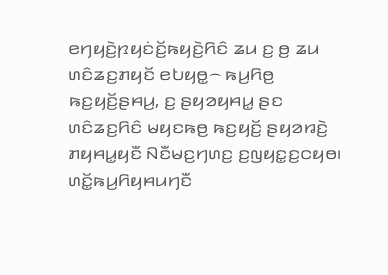ꤕꤚꤟꤢꤧ꤬ꤐꤟꤢꤦꤢꤩ꤬ꤒꤟꤢꤧ꤬ꤖꤢꤨ ꤘꤣ ꤢ꤬ ꤥ꤬ ꤘꤣ ꤛꤢꤨꤘꤢ꤬ꤊꤟꤢꤩ ꤕꤝꤟꤥ꤭꤮ ꤒꤣ꤬ꤖꤥ꤬ ꤒꤢ꤬ꤟꤢꤩ꤬ꤔꤌꤣ꤬, ꤢ꤬ ꤔꤟꤤꤟꤌꤣ꤭ ꤔꤢ ꤛꤢꤨꤘꤢ꤬ꤖꤢꤨ ꤗꤟꤢꤒꤥ꤬ ꤒꤢ꤬ꤟꤢꤩ꤬ ꤔꤟꤤꤙꤢꤧ꤬ ꤊꤟꤌꤣ꤭ꤟꤢꤪ ꤡꤢꤪꤗꤢ꤬ꤚꤛꤢ꤬ ꤢ꤬ꤜꤟꤢ꤭ꤢ꤬ꤍꤟꤥ꤯
ꤛꤢꤩ꤭ꤒꤣ꤬ꤖꤟꤌꤣꤚꤢꤪ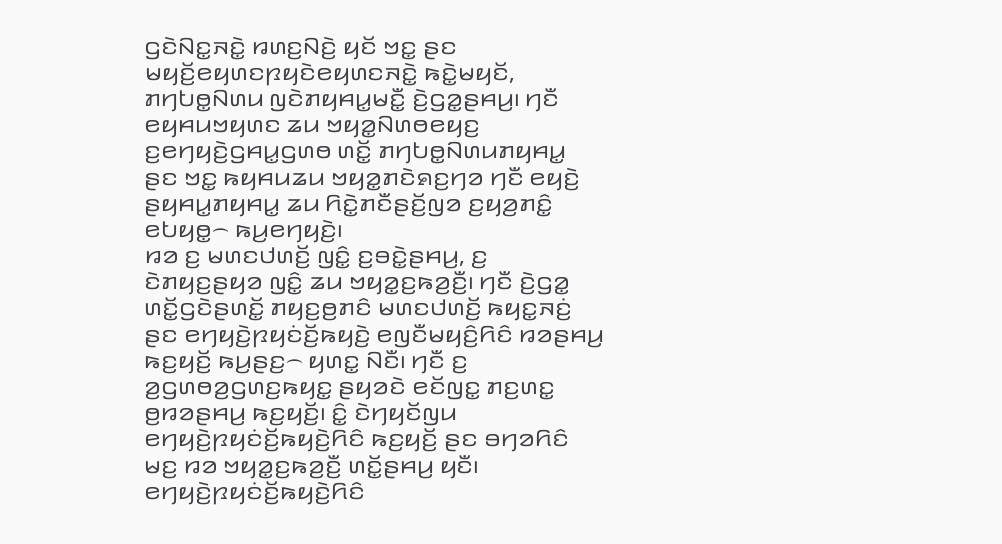ꤞꤢꤧꤡꤢ꤭ꤏꤢꤧ꤭ ꤙꤛꤢ꤬ꤡꤢꤧ꤬ ꤟꤢꤩ ꤠꤢ꤭ ꤔꤢ ꤗꤟꤢꤩ꤬ꤕꤟꤛꤢꤐꤟꤢꤧꤕꤟꤛꤢꤏꤢꤧ꤭ ꤒꤢꤧ꤭ꤗꤟꤢꤩ, ꤊꤚꤝꤥ꤭ꤡꤛꤣ ꤜꤢꤧꤊꤟꤌꤣ꤭ꤗꤢꤪ꤭ ꤢꤧ꤬ꤞꤤ꤭ꤔꤌꤣ꤬꤯ ꤚꤢꤪ ꤕꤟꤌꤣꤠꤟꤛꤢ ꤘꤣ ꤠꤟꤤ꤭ꤡꤛꤥꤕꤟꤢ꤬ ꤢ꤬ꤕꤚꤟꤢꤧ꤬ꤞꤌꤣ꤭ꤞꤛꤥ ꤛꤢꤩ꤭ ꤊꤚꤝꤥ꤭ꤡꤛꤣꤊꤟꤌꤣ꤭ ꤔꤢ ꤠꤢ꤭ ꤒꤟꤌꤣꤘꤣ ꤠꤟꤤ꤭ꤊꤢꤧꤎꤢ꤬ꤚꤤ ꤚꤢꤪ ꤕꤟꤢꤧ꤬ ꤔꤟꤌꤣ꤭ꤊꤟꤌꤣ꤭ ꤘꤣ ꤖꤢꤧ꤭ꤊꤢꤪꤔꤢꤩ꤬ꤜꤤ ꤢ꤬ꤟꤤ꤬ꤊꤢꤨ꤭ ꤕꤝꤟꤥ꤭꤮ ꤒꤣ꤬ꤕꤚꤟꤢꤧ꤬꤯
ꤙꤤ ꤢ꤬ ꤗꤛꤢꤓꤛꤢꤩ꤬ ꤜꤢꤨ꤭ ꤢ꤬ꤋꤢꤧ꤭ꤔꤌꤣ꤬, ꤢ꤬ ꤢꤧꤊꤟꤢ꤬ꤔꤟꤤ ꤜꤢꤨ꤭ ꤘꤣ ꤠꤟꤤ꤭ꤢ꤬ꤒꤤ꤬ꤢꤪ꤬꤯ ꤚꤢꤪ ꤢꤧ꤬ꤞꤤ꤭ ꤛꤢꤩ꤭ꤞꤢꤧꤔꤛꤢꤩ꤭ ꤊꤟꤢ꤬ꤥ꤬ꤊꤢꤨ ꤗꤛꤢꤓꤛꤢꤩ꤬ ꤒꤟꤢ꤭ꤏꤢꤦ꤬ ꤔꤢ ꤕꤚꤟꤢꤧ꤬ꤐꤟꤢꤦꤢꤩ꤬ꤒꤟꤢꤧ꤬ ꤕꤜꤢꤪꤗꤟꤢꤨ꤬ꤖꤢꤨ ꤙꤤꤔꤌꤣ꤬ ꤒꤢ꤬ꤟꤢꤩ꤬ ꤒꤣ꤬ꤔꤢ꤬꤮ ꤟꤛꤢ꤭ ꤡꤢꤪ꤯ ꤚꤢꤪ ꤢ꤬ ꤤ꤬ꤞꤛꤥꤤ꤬ꤞꤛꤢ꤬ꤒꤟꤢ꤭ ꤔꤟꤤꤢꤧ ꤕꤢꤩꤜꤢ꤭ ꤊꤢ꤬ꤛꤢ꤭ ꤥ꤬ꤙꤤꤔꤌꤣ꤬ ꤒꤢ꤬ꤟꤢꤩ꤬꤯ ꤢꤨ꤭ ꤢꤧꤚꤟꤢꤩꤜꤣ ꤕꤚꤟꤢꤧ꤬ꤐꤟꤢꤦꤢꤩ꤬ꤒꤟꤢꤧ꤬ꤖꤢꤨ ꤒꤢ꤬ꤟꤢꤩ꤬ ꤔꤢ ꤋꤚꤤꤖꤢꤨ ꤗꤢ꤬ ꤙꤤ ꤠꤟꤤ꤭ꤢ꤬ꤒꤤ꤬ꤢꤪ꤬ ꤛꤢꤩ꤭ꤔꤌꤣ꤬ ꤟꤢꤪ꤯
ꤕꤚꤟꤢꤧ꤬ꤐꤟꤢꤦꤢꤩ꤬ꤒꤟꤢꤧ꤬ꤖꤢꤨ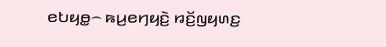ꤕꤝꤟꤥ꤭꤮ ꤒꤣ꤬ꤕꤚꤟꤢꤧ꤬ ꤙꤢꤩ꤬ꤜꤟꤛꤢ꤬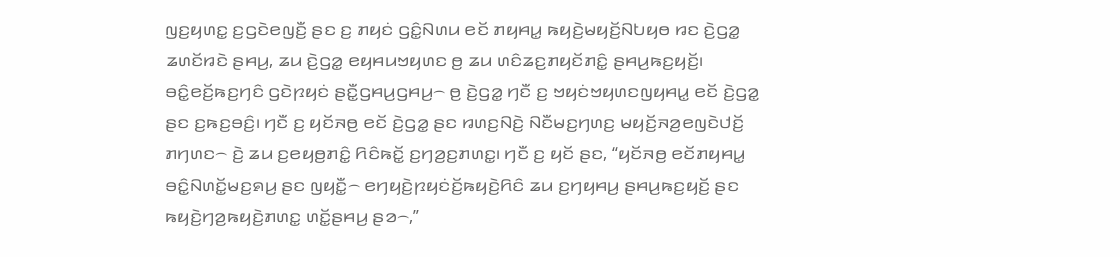ꤜꤢ꤬ꤟꤛꤢ꤭ ꤢ꤬ꤞꤢꤧꤕꤜꤢꤪ꤬ ꤔꤢ ꤢ꤬ ꤊꤟꤢꤦ ꤞꤢꤨ꤭ꤡꤛꤣ ꤕꤢꤩ ꤊꤟꤌꤣ꤭ ꤒꤟꤢꤧ꤬ꤗꤟꤢꤩ꤬ꤡꤝꤟꤥ ꤙꤢ ꤢꤧ꤬ꤞꤤ꤭ ꤘꤛꤢꤩꤙꤢꤧ ꤔꤌꤣ꤬, ꤘꤣ ꤢꤧ꤬ꤞꤤ꤭ ꤕꤟꤌꤣꤠꤟꤛꤢ ꤥ꤬ ꤘꤣ ꤛꤢꤨꤘꤢ꤬ꤊꤟꤢꤩꤊꤢꤨ꤭ ꤔꤌꤣ꤬ꤒꤢ꤬ꤟꤢꤩ꤬꤯
ꤋꤢꤨ꤭ꤕꤢꤩ꤬ꤒꤢ꤬ꤚꤢꤨ ꤞꤢꤧꤐꤟꤢꤦ ꤔꤢꤪ꤭ꤞꤌꤣ꤬ꤞꤌꤣ꤬꤮ ꤥ꤬ ꤢꤧ꤬ꤞꤤ꤭ ꤚꤢꤪ ꤢ꤬ ꤠꤟꤢꤦꤠꤟꤛꤢꤜꤟꤌꤣ꤭ ꤕꤢꤩ ꤢꤧ꤬ꤞꤤ꤭ ꤔꤢ ꤢ꤬ꤒꤢ꤬ꤋꤢꤨ꤬꤯ ꤚꤢꤪ ꤢ꤬ ꤟꤢꤩꤏꤥ꤬ ꤕꤢꤩ ꤢꤧ꤬ꤞꤤ꤭ ꤔꤢ ꤙꤛꤢ꤬ꤡꤢꤧ꤬ ꤡꤢꤪꤗꤢ꤬ꤚꤛꤢ꤬ ꤗꤟꤢꤩ꤬ꤏꤤ꤬ꤕꤜꤢꤧꤓꤢꤩ꤬ ꤊꤚꤛꤢ꤮ ꤢꤧ꤬ ꤘꤣ ꤢ꤬ꤕꤟꤥ꤬ꤊꤢꤨ꤭ ꤖꤢꤨꤒꤢꤩ꤭ ꤢ꤬ꤚꤤ꤬ꤢ꤬ꤊꤛꤢ꤭꤯ ꤚꤢꤪ ꤢ꤬ ꤟꤢꤩ ꤔꤢ, “ꤟꤢꤩꤏꤥ꤬ ꤕꤢꤩꤊꤟꤌꤣ꤭ ꤋꤢꤨ꤭ꤡꤛꤢꤩ꤭ꤗꤢ꤬ꤎꤣ꤬ ꤔꤢ ꤜꤟꤢꤪ꤭꤮ ꤕꤚꤟꤢꤧ꤬ꤐꤟꤢꤦꤢꤩ꤬ꤒꤟꤢꤧ꤬ꤖꤢꤨ ꤘꤣ ꤢ꤬ꤚꤟꤌꤣ꤬ ꤔꤌꤣ꤬ꤒꤢ꤬ꤟꤢꤩ꤬ ꤔꤢ ꤒꤟꤢꤧ꤬ꤚꤤ꤬ꤒꤟꤢꤧ꤬ꤊꤛꤢ꤭ ꤛꤢꤩ꤭ꤔꤌꤣ꤬ ꤔꤤ꤮,”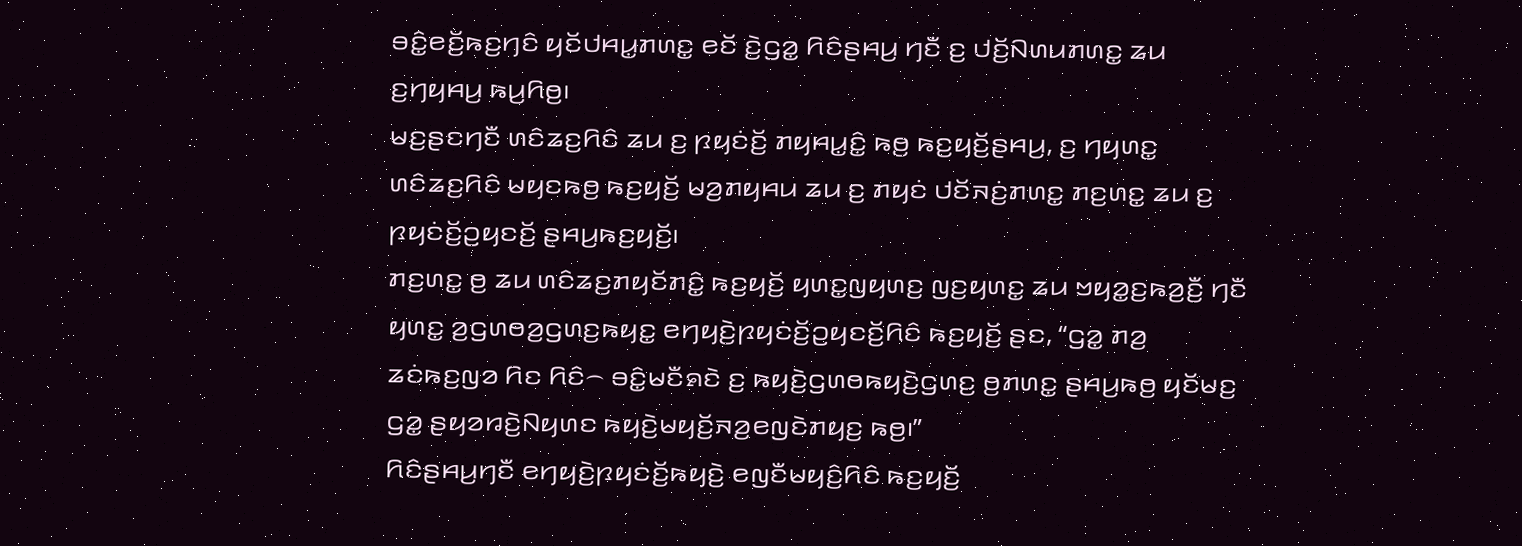ꤋꤢꤨ꤭ꤕꤢꤩ꤬ꤒꤢ꤬ꤚꤢꤨ ꤟꤢꤩꤓꤌꤣ꤭ꤊꤛꤢ꤭ ꤕꤢꤩ ꤢꤧ꤬ꤞꤤ꤭ ꤖꤢꤨꤔꤌꤣ꤬ ꤚꤢꤪ ꤢ꤬ ꤓꤢꤩ꤬ꤡꤛꤣꤊꤛꤢ꤭ ꤘꤣ ꤢ꤬ꤚꤟꤌꤣ꤬ ꤒꤣ꤬ꤖꤥ꤬꤯
ꤗꤢ꤬ꤔꤢꤚꤢꤪ ꤛꤢꤨꤘꤢ꤬ꤖꤢꤨ ꤘꤣ ꤢ꤬ ꤐꤟꤢꤦꤢꤩ꤬ ꤊꤟꤌꤣ꤭ꤢꤨ꤭ ꤒꤥ꤬ ꤒꤢ꤬ꤟꤢꤩ꤬ꤔꤌꤣ꤬, ꤢ꤬ ꤚꤟꤛꤢ꤭ ꤛꤢꤨꤘꤢ꤬ꤖꤢꤨ ꤗꤟꤢꤒꤥ꤬ ꤒꤢ꤬ꤟꤢꤩ꤬ ꤗꤤ꤬ꤊꤟꤌꤣ ꤘꤣ ꤢ꤬ ꤊꤟꤢꤦ ꤓꤢꤩꤏꤢꤦ꤬ꤊꤛꤢ꤭ ꤊꤢ꤬ꤛꤢ꤭ ꤘꤣ ꤢ꤬ ꤐꤟꤢꤦꤢꤩ꤬ꤑꤟꤢꤢꤩ꤬ ꤔꤌꤣ꤬ꤒꤢ꤬ꤟꤢꤩ꤬꤯
ꤊꤢ꤬ꤛꤢ꤭ ꤥ꤬ ꤘꤣ ꤛꤢꤨꤘꤢ꤬ꤊꤟꤢꤩꤊꤢꤨ꤭ ꤒꤢ꤬ꤟꤢꤩ꤬ ꤟꤛꤢ꤭ꤜꤟꤛꤢ꤬ ꤜꤢ꤬ꤟꤛꤢ꤭ ꤘꤣ ꤠꤟꤤ꤭ꤢ꤬ꤒꤤ꤬ꤢꤪ꤬ ꤚꤢꤪ ꤟꤛꤢ꤭ ꤤ꤬ꤞꤛꤥꤤ꤬ꤞꤛꤢ꤬ꤒꤟꤢ꤭ ꤕꤚꤟꤢꤧ꤬ꤐꤟꤢꤦꤢꤩ꤬ꤑꤟꤢꤢꤩ꤬ꤖꤢꤨ ꤒꤢ꤬ꤟꤢꤩ꤬ ꤔꤢ, “ꤞꤤ꤭ ꤊꤤ꤬ ꤘꤢꤦꤒꤢ꤬ꤜꤤ ꤖꤢ ꤖꤢꤨ꤮ ꤋꤢꤨ꤭ꤗꤢꤪꤎꤢꤧ ꤢ꤬ ꤒꤟꤢꤧ꤬ꤞꤛꤥꤒꤟꤢꤧ꤬ꤞꤛꤢ꤬ ꤥ꤬ꤊꤛꤢ꤭ ꤔꤌꤣ꤬ꤒꤥ꤬ ꤟꤢꤩꤗꤢ꤬ ꤞꤤ꤭ ꤔꤟꤤꤙꤢꤧ꤬ꤡꤟꤛꤢ ꤒꤟꤢꤧ꤬ꤗꤟꤢꤩ꤬ꤏꤤ꤬ꤕꤜꤢꤧꤊꤟꤢ꤬ ꤒꤥ꤬꤯”
ꤖꤢꤨꤔꤌꤣ꤬ꤚꤢꤪ ꤕꤚꤟꤢꤧ꤬ꤐꤟꤢꤦꤢꤩ꤬ꤒꤟꤢꤧ꤬ ꤕꤜꤢꤪꤗꤟꤢꤨ꤬ꤖꤢꤨ ꤒꤢ꤬ꤟꤢꤩ꤬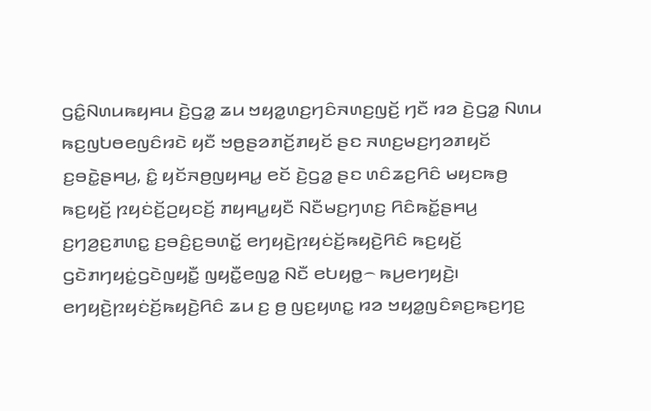ꤞꤢꤨ꤭ꤡꤛꤣꤒꤟꤌꤣ ꤢꤧ꤬ꤞꤤ꤭ ꤘꤣ ꤠꤟꤤ꤭ꤛꤢ꤬ꤚꤢꤨꤏꤛꤢ꤬ꤜꤢꤩ꤬ ꤚꤢꤪ ꤙꤤ ꤢꤧ꤬ꤞꤤ꤭ ꤡꤛꤣ ꤒꤢ꤬ꤜꤝꤥꤕꤜꤢꤨꤙꤢꤧ ꤟꤢꤪ ꤠꤥ꤬ꤔꤤꤊꤢꤩ꤬ꤊꤟꤢꤩ ꤔꤢ ꤏꤛꤢ꤬ꤗꤢ꤬ꤚꤤꤊꤟꤢꤩ ꤢ꤬ꤋꤢꤧ꤭ꤔꤌꤣ꤬, ꤢꤨ꤭ ꤟꤢꤩꤏꤥ꤬ꤜꤟꤌꤣ꤭ ꤕꤢꤩ ꤢꤧ꤬ꤞꤤ꤭ ꤔꤢ ꤛꤢꤨꤘꤢ꤬ꤖꤢꤨ ꤗꤟꤢꤒꤥ꤬ ꤒꤢ꤬ꤟꤢꤩ꤬ ꤐꤟꤢꤦꤢꤩ꤬ꤑꤟꤢꤢꤩ꤬ ꤊꤟꤌꤣ꤭ꤟꤢꤪ ꤡꤢꤪꤗꤢ꤬ꤚꤛꤢ꤬ ꤖꤢꤨꤒꤢꤩ꤭ꤔꤌꤣ꤬ ꤢ꤬ꤚꤤ꤬ꤢ꤬ꤊꤛꤢ꤭ ꤢ꤬ꤋꤢꤨ꤬ꤢ꤬ꤋꤛꤢꤩ꤭ ꤕꤚꤟꤢꤧ꤬ꤐꤟꤢꤦꤢꤩ꤬ꤒꤟꤢꤧ꤬ꤖꤢꤨ ꤒꤢ꤬ꤟꤢꤩ꤬ ꤞꤢꤧꤊꤚꤟꤢꤦ꤭ꤞꤢꤧꤜꤟꤢꤪ꤭ ꤜꤟꤢꤪ꤭ꤕꤜꤤ꤭ ꤡꤢꤪ ꤕꤝꤟꤥ꤭꤮ ꤒꤣ꤬ꤕꤚꤟꤢꤧ꤬꤯
ꤕꤚꤟꤢꤧ꤬ꤐꤟꤢꤦꤢꤩ꤬ꤒꤟꤢꤧ꤬ꤖꤢꤨ ꤘꤣ ꤢ꤬ ꤥ꤬ ꤜꤢ꤬ꤟꤛꤢ꤭ ꤙꤤ ꤠꤟꤤ꤭ꤜꤢꤨꤎꤢ꤬ꤒꤢ꤬ꤚꤢ꤬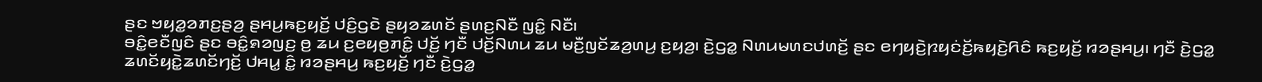ꤔꤢ ꤠꤟꤤ꤭ꤤꤊꤢ꤬ꤔꤤ꤬ ꤔꤌꤣ꤬ꤒꤢ꤬ꤟꤢꤩ꤬ ꤓꤢꤨ꤬ꤞꤢꤧ ꤔꤟꤤꤘꤛꤢꤩ ꤔꤛꤢ꤬ꤡꤢꤪ ꤜꤢꤨ꤭ ꤡꤢꤪ꤯
ꤋꤢꤨ꤭ꤕꤢꤪꤜꤢꤨ ꤔꤢ ꤋꤢꤨ꤭ꤎꤤꤜꤢ꤬ ꤥ꤬ ꤘꤣ ꤢ꤬ꤕꤟꤥ꤬ꤊꤢꤨ꤭ ꤓꤢꤩ꤬ ꤚꤢꤪ ꤓꤢꤩ꤬ꤡꤛꤣ ꤘꤣ ꤗꤢꤪ꤬ꤜꤢꤩꤘꤤ꤬ꤛꤣ꤬ ꤢ꤬ꤟꤤ꤬꤯ ꤢꤧ꤬ꤞꤤ꤭ ꤡꤛꤣꤗꤛꤢꤓꤛꤢꤩ꤬ ꤔꤢ ꤕꤚꤟꤢꤧ꤬ꤐꤟꤢꤦꤢꤩ꤬ꤒꤟꤢꤧ꤬ꤖꤢꤨ ꤒꤢ꤬ꤟꤢꤩ꤬ ꤙꤤꤔꤌꤣ꤬꤯ ꤚꤢꤪ ꤢꤧ꤬ꤞꤤ꤭ ꤘꤛꤢꤩꤟꤢꤧ꤭ꤘꤛꤢꤩꤚꤢꤩ꤬ ꤓꤌꤣ꤭ ꤢꤨ꤭ ꤙꤤꤔꤌꤣ꤬ ꤒꤢ꤬ꤟꤢꤩ꤬ ꤚꤢꤪ ꤢꤧ꤬ꤞꤤ꤭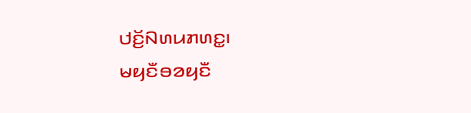ꤓꤢꤩ꤬ꤡꤛꤣꤊꤛꤢ꤭꤯
ꤗꤟꤢꤪꤋꤤꤟꤢꤪ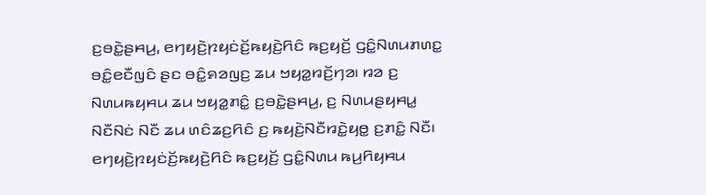ꤢ꤬ꤋꤢꤧ꤭ꤔꤌꤣ꤬, ꤕꤚꤟꤢꤧ꤬ꤐꤟꤢꤦꤢꤩ꤬ꤒꤟꤢꤧ꤬ꤖꤢꤨ ꤒꤢ꤬ꤟꤢꤩ꤬ ꤞꤢꤨ꤭ꤡꤛꤣꤊꤛꤢ꤭ ꤋꤢꤨ꤭ꤕꤢꤪꤜꤢꤨ ꤔꤢ ꤋꤢꤨ꤭ꤎꤤꤜꤢ꤬ ꤘꤣ ꤠꤟꤤ꤭ꤙꤢꤩ꤬ꤚꤤ꤯ ꤙꤤ ꤢ꤬ ꤡꤛꤣꤒꤟꤌꤣ ꤘꤣ ꤠꤟꤤ꤭ꤊꤢꤨ꤭ ꤢ꤬ꤋꤢꤧ꤭ꤔꤌꤣ꤬, ꤢ꤬ ꤡꤛꤣꤔꤟꤌꤣ꤭ ꤡꤢꤪꤡꤢꤦ ꤡꤢꤪ ꤘꤣ ꤛꤢꤨꤘꤢ꤬ꤖꤢꤨ ꤢ꤬ ꤒꤟꤢꤧ꤬ꤡꤢꤪꤙꤢꤧ꤭ꤟꤥ꤭ ꤢ꤬ꤊꤢꤨ꤭ ꤡꤢꤪ꤯
ꤕꤚꤟꤢꤧ꤬ꤐꤟꤢꤦꤢꤩ꤬ꤒꤟꤢꤧ꤬ꤖꤢꤨ ꤒꤢ꤬ꤟꤢꤩ꤬ ꤞꤢꤨ꤭ꤡꤛꤣ ꤒꤣ꤬ꤖꤟꤌꤣ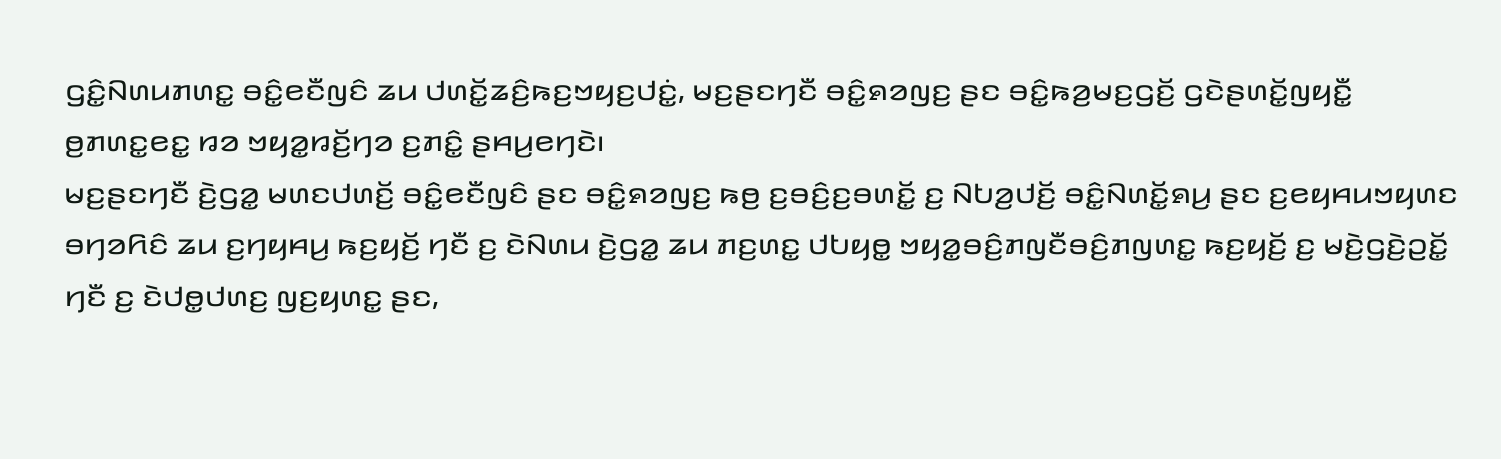ꤞꤢꤨ꤭ꤡꤛꤣꤊꤛꤢ꤭ ꤋꤢꤨ꤭ꤕꤢꤪꤜꤢꤨ ꤘꤣ ꤓꤛꤢꤩ꤭ꤘꤢꤨ꤬ꤒꤢ꤬ꤠꤟꤢ꤬ꤓꤢꤦ꤭, ꤗꤢ꤬ꤔꤢꤚꤢꤪ ꤋꤢꤨ꤭ꤎꤤꤜꤢ꤬ ꤔꤢ ꤋꤢꤨ꤭ꤒꤤ꤬ꤗꤢ꤬ꤞꤢꤩ꤬ ꤞꤢꤧꤔꤛꤢꤩ꤭ꤜꤟꤢꤪ꤭ ꤥ꤬ꤊꤛꤢ꤭ꤕꤢ꤭ ꤙꤤ ꤠꤟꤤ꤭ꤙꤢꤩ꤬ꤚꤤ ꤢ꤬ꤊꤢꤨ꤭ ꤔꤌꤣ꤬ꤕꤚꤢꤧ꤯
ꤗꤢ꤬ꤔꤢꤚꤢꤪ ꤢꤧ꤬ꤞꤤ꤭ ꤗꤛꤢꤓꤛꤢꤩ꤬ ꤋꤢꤨ꤭ꤕꤢꤪꤜꤢꤨ ꤔꤢ ꤋꤢꤨ꤭ꤎꤤꤜꤢ꤬ ꤒꤥ꤬ ꤢ꤬ꤋꤢꤨ꤬ꤢ꤬ꤋꤛꤢꤩ꤭ ꤢ꤬ ꤡꤝꤤ꤬ꤓꤢꤩ꤬ ꤋꤢꤨ꤭ꤡꤛꤢꤩ꤭ꤎꤣ꤬ ꤔꤢ ꤢ꤬ꤕꤟꤌꤣꤠꤟꤛꤢ ꤋꤚꤤꤖꤢꤨ ꤘꤣ ꤢ꤬ꤚꤟꤌꤣ꤬ ꤒꤢ꤬ꤟꤢꤩ꤬ ꤚꤢꤪ ꤢ꤬ ꤢꤧꤡꤛꤣ ꤢꤧ꤬ꤞꤤ꤭ ꤘꤣ ꤊꤢ꤬ꤛꤢ꤭ ꤓꤝꤟꤥ꤭ ꤠꤟꤤ꤭ꤋꤢꤨ꤬ꤊꤜꤢꤪꤋꤢꤨ꤬ꤊꤜꤛꤢ꤭ ꤒꤢ꤬ꤟꤢꤩ꤬ ꤢ꤬ ꤗꤢꤧ꤬ꤞꤢꤧ꤬ꤑꤢꤩ꤭ ꤚꤢꤪ ꤢ꤬ ꤢꤧꤓꤥ꤭ꤓꤛꤢ꤬ ꤜꤢ꤬ꤟꤛꤢ꤭ ꤔꤢ,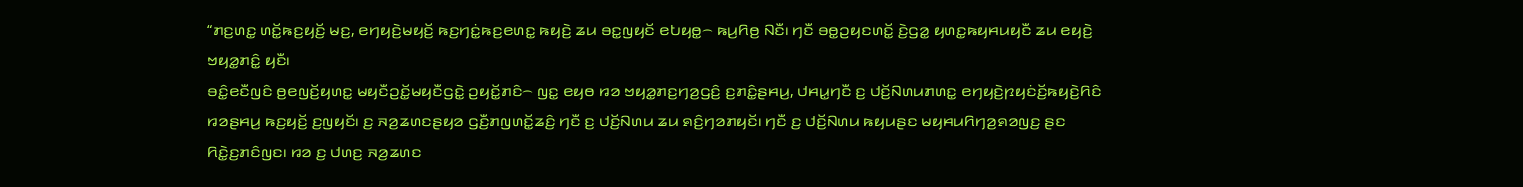“ꤊꤢ꤬ꤛꤢ꤭ ꤛꤢꤩ꤭ꤒꤢ꤬ꤟꤢꤩ꤬ ꤗꤢ꤬, ꤕꤚꤟꤢꤧ꤬ꤗꤟꤢꤩ꤬ ꤒꤢ꤬ꤚꤢꤦ꤭ꤒꤢ꤬ꤕꤛꤢ꤭ ꤒꤟꤢꤧ꤬ ꤘꤣ ꤋꤢ꤭ꤜꤟꤢꤩ ꤕꤝꤟꤥ꤭꤮ ꤒꤣ꤬ꤖꤥ꤬ ꤡꤢꤪ꤯ ꤚꤢꤪ ꤋꤥ꤭ꤑꤟꤢꤛꤢꤩ꤭ ꤢꤧ꤬ꤞꤤ꤭ ꤟꤛꤢ꤭ꤒꤟꤌꤣꤟꤢꤪ ꤘꤣ ꤕꤟꤢꤧ꤬ ꤠꤟꤤ꤭ꤊꤢꤨ꤭ ꤟꤢꤪ꤯
ꤋꤢꤨ꤭ꤕꤢꤪꤜꤢꤨ ꤥ꤬ꤕꤜꤢꤩ꤬ꤟꤛꤢ꤭ ꤗꤟꤢꤪꤑꤢꤩ꤭ꤗꤟꤢꤪꤞꤢꤧ꤭ ꤑꤟꤢꤩ꤭ꤊꤢꤨ꤮ ꤜꤢ꤭ ꤕꤟꤥ ꤙꤤ ꤠꤟꤤ꤭ꤊꤢ꤬ꤚꤤ꤬ꤞꤢꤨ꤬ ꤢ꤬ꤊꤢꤨ꤭ꤔꤌꤣ꤬, ꤓꤌꤣ꤭ꤚꤢꤪ ꤢ꤬ ꤓꤢꤩ꤬ꤡꤛꤣꤊꤛꤢ꤭ ꤕꤚꤟꤢꤧ꤬ꤐꤟꤢꤦꤢꤩ꤬ꤒꤟꤢꤧ꤬ꤖꤢꤨ ꤙꤤꤔꤌꤣ꤬ ꤒꤢ꤬ꤟꤢꤩ꤬ ꤢ꤬ꤜꤟꤢꤩ꤯ ꤢ꤬ ꤏꤤ꤬ꤘꤛꤢꤔꤟꤤ ꤞꤢꤪ꤬ꤊꤜꤛꤢꤩ꤭ꤘꤢꤨ꤬ ꤚꤢꤪ ꤢ꤬ ꤓꤢꤩ꤬ꤡꤛꤣ ꤘꤣ ꤎꤢꤨ꤬ꤚꤤꤊꤟꤢꤩ꤯ ꤚꤢꤪ ꤢ꤬ ꤓꤢꤩ꤬ꤡꤛꤣ ꤒꤟꤣꤔꤢ ꤗꤟꤌꤣꤖꤚꤤ꤬ꤎꤤꤜꤢ꤬ ꤔꤢ ꤖꤢꤧ꤭ꤢ꤬ꤊꤢꤨꤜꤢ꤯ ꤙꤤ ꤢ꤬ ꤓꤛꤢ꤬ ꤏꤤ꤬ꤘꤛꤢ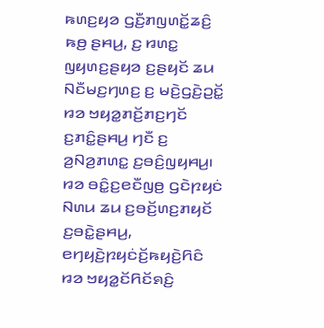ꤒꤛꤢ꤬ꤟꤤ ꤞꤢꤪ꤬ꤊꤜꤛꤢꤩ꤭ꤘꤢꤨ꤬ ꤒꤥ꤬ ꤔꤌꤣ꤬, ꤢ꤬ ꤙꤛꤢ꤭ ꤜꤟꤛꤢ꤬ꤔꤟꤤ ꤢ꤬ꤔꤟꤢꤩ ꤘꤣ ꤡꤢꤪꤗꤢ꤬ꤚꤛꤢ꤬ ꤢ꤬ ꤗꤢꤧ꤬ꤞꤢꤧ꤬ꤑꤢꤩ꤭ ꤙꤤ ꤠꤟꤤ꤭ꤊꤢꤩ꤬ꤊꤢ꤬ꤚꤢꤩ ꤢ꤬ꤊꤢꤨ꤭ꤔꤌꤣ꤬ ꤚꤢꤪ ꤢ꤬ ꤤ꤬ꤡꤤ꤬ꤊꤛꤢ꤭ ꤢ꤬ꤋꤢꤨ꤬ꤜꤟꤌꤣ꤬꤯
ꤙꤤ ꤋꤢꤨ꤭ꤢ꤬ꤕꤢꤪꤜꤥ꤬ ꤞꤢꤧꤐꤟꤢꤦ ꤡꤛꤣ ꤘꤣ ꤢ꤬ꤋꤢꤩ꤬ꤛꤢ꤬ꤊꤟꤢꤩ ꤢ꤬ꤋꤢꤧ꤭ꤔꤌꤣ꤬, ꤕꤚꤟꤢꤧ꤬ꤐꤟꤢꤦꤢꤩ꤬ꤒꤟꤢꤧ꤬ꤖꤢꤨ ꤙꤤ ꤠꤟꤤ꤭ꤢꤩꤖꤢꤩꤎꤢꤨ꤬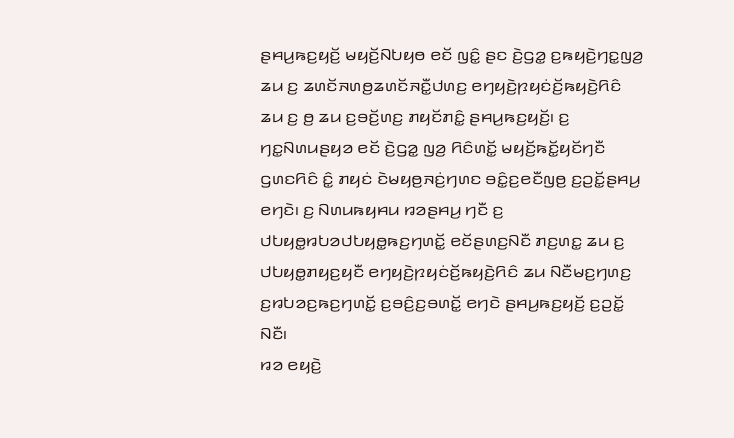ꤔꤌꤣ꤬ꤒꤢ꤬ꤟꤢꤩ꤬ ꤗꤟꤢꤩ꤬ꤡꤝꤟꤥ ꤕꤢꤩ ꤜꤢꤨ꤭ ꤔꤢ ꤢꤧ꤬ꤞꤤ꤭ ꤢ꤬ꤒꤟꤢꤧ꤬ꤚꤢ꤭ꤜꤤ꤬ ꤘꤣ ꤢ꤬ ꤘꤛꤢꤩꤏꤛꤥ꤬ꤘꤛꤢꤩꤏꤢꤪ꤭ꤓꤛꤢ꤬ ꤕꤚꤟꤢꤧ꤬ꤐꤟꤢꤦꤢꤩ꤬ꤒꤟꤢꤧ꤬ꤖꤢꤨ ꤘꤣ ꤢ꤬ ꤥ꤬ ꤘꤣ ꤢ꤬ꤋꤢꤩ꤬ꤛꤢ꤬ ꤊꤟꤢꤩꤊꤢꤨ꤭ ꤔꤌꤣ꤬ꤒꤢ꤬ꤟꤢꤩ꤬꤯ ꤢ꤬ ꤚꤢ꤭ꤡꤛꤣꤔꤟꤤ ꤕꤢꤩ ꤢꤧ꤬ꤞꤤ꤭ ꤜꤤ꤬ ꤖꤢꤨꤛꤢꤩ꤭ ꤗꤟꤢꤩ꤬ꤒꤢꤩ꤭ꤟꤢꤩꤚꤢꤪ ꤞꤛꤢꤖꤢꤨ ꤢꤨ꤭ ꤊꤟꤢꤦ ꤢꤧꤗꤟꤥ꤬ꤏꤢꤦ꤬ꤚꤛꤢ ꤋꤢꤨ꤭ꤢ꤬ꤕꤢꤪꤜꤥ꤬ ꤢ꤬ꤑꤢꤩ꤭ꤔꤌꤣ꤬ ꤕꤚꤢꤧ꤯ ꤢ꤬ ꤡꤛꤣꤒꤟꤌꤣ ꤙꤤꤔꤌꤣ꤬ ꤚꤢꤪ ꤢ꤬ ꤓꤝꤟꤥ꤭ꤙꤝꤤꤓꤝꤟꤥ꤭ꤒꤢ꤬ꤚꤛꤢꤩ꤭ ꤕꤢꤩꤔꤛꤢ꤬ꤡꤢꤪ ꤊꤢ꤬ꤛꤢ꤭ ꤘꤣ ꤢ꤬ ꤓꤝꤟꤥ꤭ꤊꤟꤢ꤬ꤟꤢꤪ ꤕꤚꤟꤢꤧ꤬ꤐꤟꤢꤦꤢꤩ꤬ꤒꤟꤢꤧ꤬ꤖꤢꤨ ꤘꤣ ꤡꤢꤪꤗꤢ꤬ꤚꤛꤢ꤬ ꤢ꤬ꤙꤝꤤꤢ꤬ꤒꤢ꤬ꤚꤛꤢꤩ꤭ ꤢ꤬ꤋꤢꤨ꤬ꤢ꤬ꤋꤛꤢꤩ꤭ ꤕꤚꤢꤧ ꤔꤌꤣ꤬ꤒꤢ꤬ꤟꤢꤩ꤬ ꤢ꤬ꤑꤢꤩ꤭ ꤡꤢꤪ꤯
ꤙꤤ ꤕꤟꤢꤧ꤬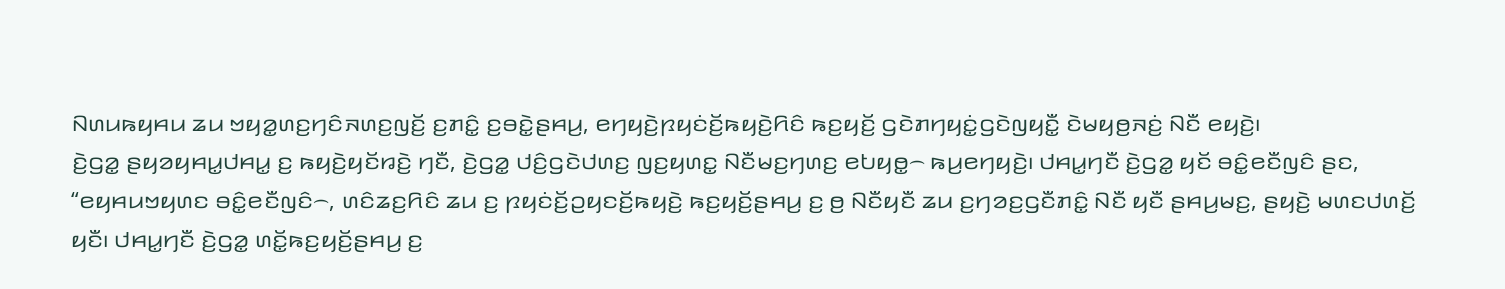ꤡꤛꤣꤒꤟꤌꤣ ꤘꤣ ꤠꤟꤤ꤭ꤛꤢ꤬ꤚꤢꤨꤏꤛꤢ꤬ꤜꤢꤩ꤬ ꤢ꤬ꤊꤢꤨ꤭ ꤢ꤬ꤋꤢꤧ꤭ꤔꤌꤣ꤬, ꤕꤚꤟꤢꤧ꤬ꤐꤟꤢꤦꤢꤩ꤬ꤒꤟꤢꤧ꤬ꤖꤢꤨ ꤒꤢ꤬ꤟꤢꤩ꤬ ꤞꤢꤧꤊꤚꤟꤢꤦ꤭ꤞꤢꤧꤜꤟꤢꤪ꤭ ꤢꤧꤗꤟꤥ꤬ꤏꤢꤦ꤬ ꤡꤢꤪ ꤕꤟꤢꤧ꤬꤯
ꤢꤧ꤬ꤞꤤ꤭ ꤔꤟꤤꤟꤌꤣ꤭ꤓꤌꤣ꤭ ꤢ꤬ ꤒꤟꤢꤧ꤬ꤟꤢꤩꤙꤢꤧ꤬ ꤚꤢꤪ, ꤢꤧ꤬ꤞꤤ꤭ ꤓꤢꤨ꤬ꤞꤢꤧꤓꤛꤢ꤬ ꤜꤢ꤬ꤟꤛꤢ꤭ ꤡꤢꤪꤗꤢ꤬ꤚꤛꤢ꤬ ꤕꤝꤟꤥ꤭꤮ ꤒꤣ꤬ꤕꤚꤟꤢꤧ꤬꤯ ꤓꤌꤣ꤭ꤚꤢꤪ ꤢꤧ꤬ꤞꤤ꤭ ꤟꤢꤩ ꤋꤢꤨ꤭ꤕꤢꤪꤜꤢꤨ ꤔꤢ, “ꤕꤟꤌꤣꤠꤟꤛꤢ ꤋꤢꤨ꤭ꤕꤢꤪꤜꤢꤨ꤮, ꤛꤢꤨꤘꤢ꤬ꤖꤢꤨ ꤘꤣ ꤢ꤬ ꤐꤟꤢꤦꤢꤩ꤬ꤑꤟꤢꤢꤩ꤬ꤒꤟꤢꤧ꤬ ꤒꤢ꤬ꤟꤢꤩ꤬ꤔꤌꤣ꤬ ꤢ꤬ ꤥ꤬ ꤡꤢꤪꤟꤢꤪ ꤘꤣ ꤢ꤬ꤚꤤꤢ꤬ꤞꤢꤪꤊꤢꤨ꤭ ꤡꤢꤪ ꤟꤢꤪ ꤔꤌꤣ꤬ꤗꤢ꤬, ꤔꤟꤢꤧ꤬ ꤗꤛꤢꤓꤛꤢꤩ꤬ ꤟꤢꤪ꤯ ꤓꤌꤣ꤭ꤚꤢꤪ ꤢꤧ꤬ꤞꤤ꤭ ꤛꤢꤩ꤭ꤒꤢ꤬ꤟꤢꤩ꤬ꤔꤌꤣ꤬ ꤢ꤬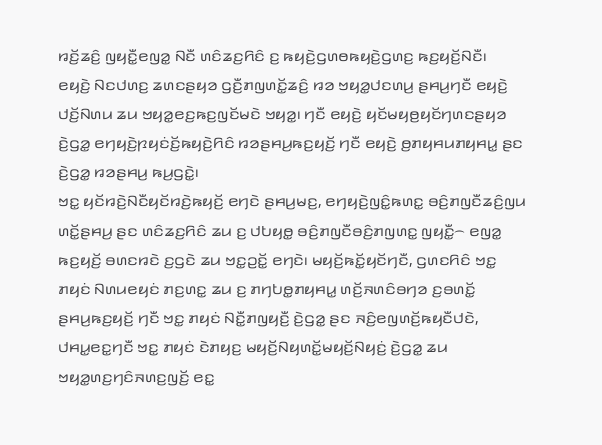ꤙꤢꤩ꤬ꤘꤢꤨ꤬ ꤜꤟꤢꤪ꤭ꤕꤜꤤ꤭ ꤡꤢꤪ ꤛꤢꤨꤘꤢ꤬ꤖꤢꤨ ꤢ꤬ ꤒꤟꤢꤧ꤬ꤞꤛꤥꤒꤟꤢꤧ꤬ꤞꤛꤢ꤬ ꤒꤢ꤬ꤟꤢꤩ꤬ꤡꤢꤪ꤯
ꤕꤟꤢꤧ꤬ ꤡꤢꤓꤛꤢ꤬ ꤘꤛꤢꤔꤟꤤ ꤞꤢꤪ꤬ꤊꤜꤛꤢꤩ꤭ꤘꤢꤨ꤬ ꤙꤤ ꤠꤟꤤ꤭ꤓꤢꤛꤣ꤬ ꤔꤌꤣ꤬ꤚꤢꤪ ꤕꤟꤢꤧ꤬ ꤓꤢꤩ꤬ꤡꤛꤣ ꤘꤣ ꤠꤟꤤ꤭ꤕꤢ꤬ꤒꤢ꤬ꤜꤢꤩꤗꤢꤧ ꤠꤟꤤ꤭꤯ ꤚꤢꤪ ꤕꤟꤢꤧ꤬ ꤟꤢꤩꤗꤟꤥ꤬ꤟꤢꤩꤚꤛꤢꤔꤟꤤ ꤢꤧ꤬ꤞꤤ꤭ ꤕꤚꤟꤢꤧ꤬ꤐꤟꤢꤦꤢꤩ꤬ꤒꤟꤢꤧ꤬ꤖꤢꤨ ꤙꤤꤔꤌꤣ꤬ꤒꤢ꤬ꤟꤢꤩ꤬ ꤚꤢꤪ ꤕꤟꤢꤧ꤬ ꤥ꤬ꤊꤟꤌꤣꤊꤟꤌꤣ꤭ ꤔꤢ ꤢꤧ꤬ꤞꤤ꤭ ꤙꤤꤔꤌꤣ꤬ ꤒꤣ꤬ꤞꤢꤧ꤭꤯
ꤠꤢ꤭ ꤟꤢꤩꤙꤢꤧ꤬ꤡꤢꤪꤟꤢꤩꤙꤢꤧ꤬ꤒꤟꤢꤩ꤬ ꤕꤚꤢꤧ ꤔꤌꤣ꤬ꤗꤢ꤬, ꤕꤚꤟꤢꤧ꤬ꤜꤢꤨ꤭ꤒꤛꤢ꤭ ꤋꤢꤨ꤬ꤊꤜꤢꤪꤘꤢꤨ꤬ꤜꤣ ꤛꤢꤩ꤭ꤔꤌꤣ꤬ ꤔꤢ ꤛꤢꤨꤘꤢ꤬ꤖꤢꤨ ꤘꤣ ꤢ꤬ ꤓꤝꤟꤥ꤭ ꤋꤢꤨ꤬ꤊꤜꤢꤪꤋꤢꤨ꤬ꤊꤜꤛꤢ꤭ ꤜꤟꤢꤪ꤭꤮ ꤕꤜꤤ꤭ ꤒꤢ꤬ꤟꤢꤩ꤬ ꤋꤛꤢꤙꤢꤧ ꤢ꤬ꤞꤢꤧ ꤘꤣ ꤠꤢ꤭ꤑꤢꤩ꤭ ꤕꤚꤢꤧ꤯ ꤗꤟꤢꤩ꤬ꤒꤢꤩ꤭ꤟꤢꤩꤚꤢꤪ, ꤞꤛꤢꤖꤢꤨ ꤠꤢ꤭ ꤊꤟꤢꤦ ꤡꤛꤣꤕꤟꤢꤦ ꤊꤢ꤬ꤛꤢ꤭ ꤘꤣ ꤢ꤬ ꤊꤚꤝꤥ꤭ꤊꤟꤌꤣ꤭ ꤛꤢꤩ꤬ꤏꤛꤢꤨꤋꤚꤤ ꤢ꤬ꤋꤛꤢꤩ꤭ ꤔꤌꤣ꤬ꤒꤢ꤬ꤟꤢꤩ꤬ ꤚꤢꤪ ꤠꤢ꤭ ꤊꤟꤢꤦ ꤡꤢꤪ꤭ꤊꤜꤟꤢꤪ꤬ ꤢꤧ꤬ꤞꤤ꤭ ꤔꤢ ꤏꤢꤨ꤬ꤕꤜꤛꤢꤩ꤬ꤒꤟꤢꤪꤓꤢꤧ, ꤓꤌꤣ꤭ꤕꤢ꤭ꤚꤢꤪ ꤠꤢ꤭ ꤊꤟꤢꤦ ꤢꤧꤊꤟꤢ꤬ ꤗꤟꤢꤩ꤬ꤡꤟꤛꤢꤩ꤭ꤗꤟꤢꤩ꤬ꤡꤟꤢꤦ꤬ ꤢꤧ꤬ꤞꤤ꤭ ꤘꤣ ꤠꤟꤤ꤭ꤛꤢ꤬ꤚꤢꤨꤏꤛꤢ꤬ꤜꤢꤩ꤬ ꤕꤢ꤭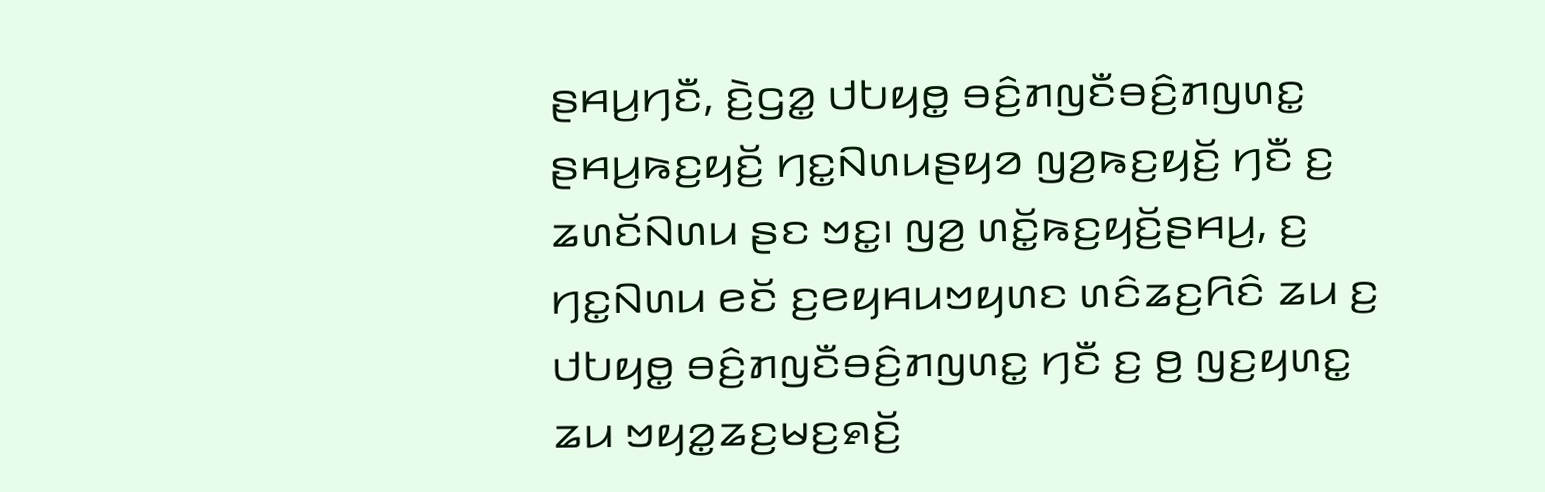ꤔꤌꤣ꤬ꤚꤢꤪ, ꤢꤧ꤬ꤞꤤ꤭ ꤓꤝꤟꤥ꤭ ꤋꤢꤨ꤬ꤊꤜꤢꤪꤋꤢꤨ꤬ꤊꤜꤛꤢ꤭ ꤔꤌꤣ꤬ꤒꤢ꤬ꤟꤢꤩ꤬ ꤚꤢ꤭ꤡꤛꤣꤔꤟꤤ ꤜꤤ꤬ꤒꤢ꤬ꤟꤢꤩ꤬ ꤚꤢꤪ ꤢ꤬ ꤘꤛꤢꤩꤡꤛꤣ ꤔꤢ ꤠꤢ꤭꤯ ꤜꤤ꤬ ꤛꤢꤩ꤭ꤒꤢ꤬ꤟꤢꤩ꤬ꤔꤌꤣ꤬, ꤢ꤬ ꤚꤢ꤭ꤡꤛꤣ ꤕꤢꤩ ꤢ꤬ꤕꤟꤌꤣꤠꤟꤛꤢ ꤛꤢꤨꤘꤢ꤬ꤖꤢꤨ ꤘꤣ ꤢ꤬ ꤓꤝꤟꤥ꤭ ꤋꤢꤨ꤬ꤊꤜꤢꤪꤋꤢꤨ꤬ꤊꤜꤛꤢ꤭ ꤚꤢꤪ ꤢ꤬ ꤥ꤬ ꤜꤢ꤬ꤟꤛꤢ꤭ ꤘꤣ ꤠꤟꤤ꤭ꤘꤢ꤬ꤗꤢ꤬ꤎꤢꤩ꤬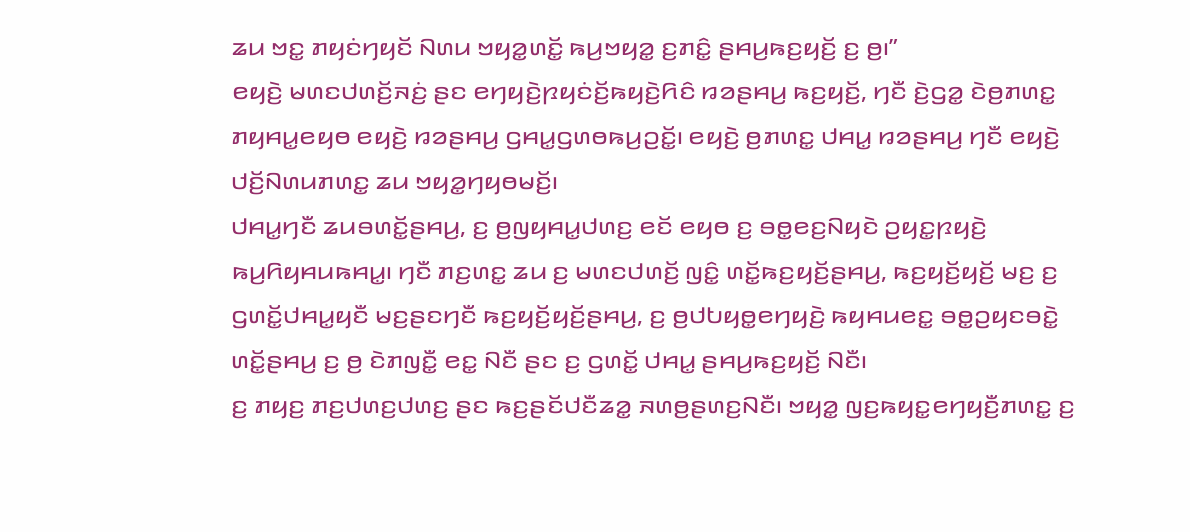ꤘꤣ ꤠꤢ꤭ ꤊꤟꤢꤦꤚꤟꤢꤩ ꤡꤛꤣ ꤠꤟꤤ꤭ꤛꤢꤩ꤭ ꤒꤣ꤬ꤠꤟꤤ꤭ ꤢ꤬ꤊꤢꤨ꤭ ꤔꤌꤣ꤬ꤒꤢ꤬ꤟꤢꤩ꤬ ꤢ꤬ ꤥ꤬꤯”
ꤕꤟꤢꤧ꤬ ꤗꤛꤢꤓꤛꤢꤩ꤬ꤏꤢꤦ꤬ ꤔꤢ ꤕꤚꤟꤢꤧ꤬ꤐꤟꤢꤦꤢꤩ꤬ꤒꤟꤢꤧ꤬ꤖꤢꤨ ꤙꤤꤔꤌꤣ꤬ ꤒꤢ꤬ꤟꤢꤩ꤬, ꤚꤢꤪ ꤢꤧ꤬ꤞꤤ꤭ ꤢꤧꤥ꤬ꤊꤛꤢ꤭ ꤊꤟꤌꤣ꤭ꤕꤟꤥ ꤕꤟꤢꤧ꤬ ꤙꤤꤔꤌꤣ꤬ ꤞꤌꤣ꤭ꤞꤛꤥꤒꤣ꤬ꤑꤢꤩ꤭꤯ ꤕꤟꤢꤧ꤬ ꤥ꤬ꤊꤛꤢ꤭ ꤓꤌꤣ꤭ ꤙꤤꤔꤌꤣ꤬ ꤚꤢꤪ ꤕꤟꤢꤧ꤬ ꤓꤢꤩ꤬ꤡꤛꤣꤊꤛꤢ꤭ ꤘꤣ ꤠꤟꤤ꤭ꤚꤟꤥꤗꤢꤩ꤬꤯
ꤓꤌꤣ꤭ꤚꤢꤪ ꤘꤣꤋꤛꤢꤩ꤭ꤔꤌꤣ꤬, ꤢ꤬ ꤥ꤬ꤜꤟꤌꤣ꤭ꤓꤛꤢ꤬ ꤕꤢꤩ ꤕꤟꤥ ꤢ꤬ ꤋꤥ꤭ꤕꤢ꤬ꤡꤟꤢꤧ ꤑꤟꤢ꤭ꤐꤟꤢꤧ꤬ ꤒꤣ꤬ꤖꤟꤌꤣꤒꤌꤣ꤭꤯ ꤚꤢꤪ ꤊꤢ꤬ꤛꤢ꤭ ꤘꤣ ꤢ꤬ ꤗꤛꤢꤓꤛꤢꤩ꤬ ꤜꤢꤨ꤭ ꤛꤢꤩ꤭ꤒꤢ꤬ꤟꤢꤩ꤬ꤔꤌꤣ꤬, ꤒꤢ꤬ꤟꤢꤩ꤬ꤟꤢꤩ꤬ ꤗꤢ꤬ ꤢ꤬ ꤞꤛꤢꤩ꤭ꤓꤌꤣ꤭ꤟꤢꤪ ꤗꤢ꤬ꤔꤢꤚꤢꤪ ꤒꤢ꤬ꤟꤢꤩ꤬ꤟꤢꤩ꤬ꤔꤌꤣ꤬, ꤢ꤬ ꤥ꤬ꤓꤝꤟꤥ꤭ꤕꤚꤟꤢꤧ꤬ ꤒꤟꤌꤣꤕꤢ꤭ ꤋꤥ꤭ꤑꤟꤢꤋꤢꤧ꤭ ꤛꤢꤩ꤭ꤔꤌꤣ꤬ ꤢ꤬ ꤥ꤬ ꤢꤧꤊꤜꤢꤪ꤭ ꤕꤢ꤭ ꤡꤢꤪ ꤔꤢ ꤢ꤬ ꤞꤛꤢꤩ꤭ ꤓꤌꤣ꤭ ꤔꤌꤣ꤬ꤒꤢ꤬ꤟꤢꤩ꤬ ꤡꤢꤪ꤯
ꤢ꤬ ꤊꤟꤢ꤬ ꤊꤢ꤬ꤓꤛꤢ꤬ꤓꤛꤢ꤬ ꤔꤢ ꤒꤢ꤬ꤔꤢꤩꤓꤢꤪꤘꤤ꤭ ꤏꤛꤥ꤬ꤔꤛꤢ꤬ꤡꤢꤪ꤯ ꤠꤟꤤ꤭ ꤜꤢ꤬ꤒꤟꤢ꤭ꤕꤚꤟꤢꤪ꤬ꤊꤛꤢ꤭ ꤢ꤬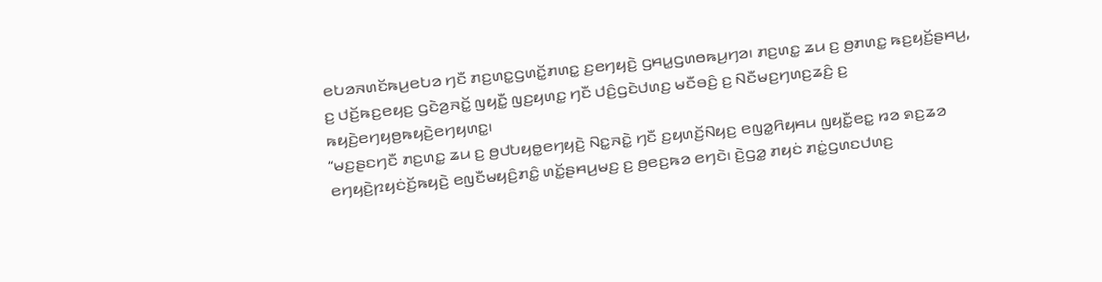ꤕꤝꤤꤏꤛꤢꤩꤒꤣ꤬ꤕꤝꤤ ꤚꤢꤪ ꤊꤢ꤬ꤛꤢ꤭ꤞꤛꤢꤩ꤭ꤊꤛꤢ꤭ ꤢ꤬ꤕꤚꤟꤢꤧ꤬ ꤞꤌꤣ꤭ꤞꤛꤥꤒꤣ꤬ꤚꤤ꤯ ꤊꤢ꤬ꤛꤢ꤭ ꤘꤣ ꤢ꤬ ꤥ꤬ꤊꤛꤢ꤭ ꤒꤢ꤬ꤟꤢꤩ꤬ꤔꤌꤣ꤬, ꤢ꤬ ꤓꤢꤩ꤬ꤒꤢ꤬ꤕꤟꤢ꤬ ꤞꤢꤧꤤ꤬ꤏꤢꤩ꤭ ꤜꤟꤢꤪ꤭ ꤜꤢ꤬ꤟꤛꤢ꤭ ꤚꤢꤪ ꤓꤢꤨ꤬ꤞꤢꤧꤓꤛꤢ꤬ ꤗꤢꤪꤋꤢꤨ꤬ ꤢ꤬ ꤡꤢꤪꤗꤢ꤬ꤚꤛꤢ꤬ꤘꤢꤨ꤬ ꤢ꤬ ꤒꤟꤢꤧ꤬ꤕꤚꤟꤥ꤬ꤒꤟꤢꤧ꤬ꤕꤚꤟꤛꤢ꤭꤯
“ꤗꤢ꤬ꤔꤢꤚꤢꤪ ꤊꤢ꤬ꤛꤢ꤭ ꤘꤣ ꤢ꤬ ꤥ꤬ꤓꤝꤟꤥ꤭ꤕꤚꤟꤢꤧ꤬ ꤡꤢ꤭ꤏꤢꤧ꤭ ꤚꤢꤪ ꤢ꤬ꤟꤛꤢꤩ꤬ꤡꤟꤢ꤬ ꤕꤜꤤ꤭ꤖꤟꤌꤣ ꤜꤟꤢꤪ꤭ꤕꤢ꤭ ꤙꤤ ꤎꤢ꤬ꤘꤤ ꤕꤚꤟꤢꤧ꤬ꤐꤟꤢꤦꤢꤩ꤬ꤒꤟꤢꤧ꤬ ꤕꤜꤢꤪꤗꤟꤢꤨ꤬ꤊꤢꤨ꤭ ꤛꤢꤩ꤭ꤔꤌꤣ꤬ꤗꤢ꤬ ꤢ꤬ ꤥ꤬ꤕꤢ꤬ꤒꤤ ꤕꤚꤢꤧ꤯ ꤢꤧ꤬ꤞꤤ꤭ ꤊꤟꤢꤦ ꤊꤢꤦ꤭ꤞꤛꤢꤓꤛꤢ꤬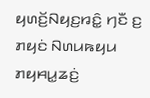ꤟꤛꤢꤩ꤬ꤡꤟꤢ꤬ꤙꤢꤨ꤭ ꤚꤢꤪ ꤢ꤬ ꤊꤟꤢꤦ ꤡꤛꤣꤒꤟꤣ ꤊꤟꤌꤣ꤭ꤘꤢꤦ꤬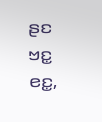ꤔꤢ ꤠꤢ꤭ ꤕꤢ꤭,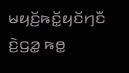ꤗꤟꤢꤩ꤬ꤒꤢꤩ꤭ꤟꤢꤩꤚꤢꤪ ꤢꤧ꤬ꤞꤤ꤭ ꤒꤥ꤭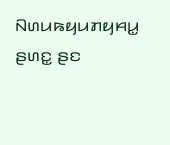ꤡꤛꤣꤒꤟꤣꤊꤟꤌꤣ꤭ ꤔꤛꤢ꤭ ꤔꤢ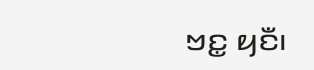ꤠꤢ꤭ ꤟꤢꤪ꤯